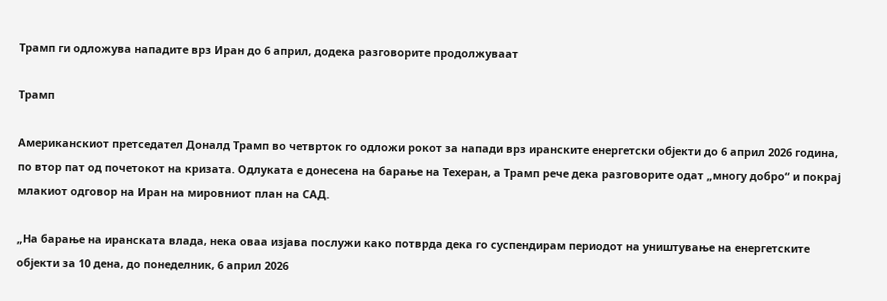Трамп ги одложува нападите врз Иран до 6 април, додека разговорите продолжуваат

Трамп

Американскиот претседател Доналд Трамп во четврток го одложи рокот за напади врз иранските енергетски објекти до 6 април 2026 година, по втор пат од почетокот на кризата. Одлуката е донесена на барање на Техеран, а Трамп рече дека разговорите одат „многу добро“ и покрај млакиот одговор на Иран на мировниот план на САД.

„На барање на иранската влада, нека оваа изјава послужи како потврда дека го суспендирам периодот на уништување на енергетските објекти за 10 дена, до понеделник, 6 април 2026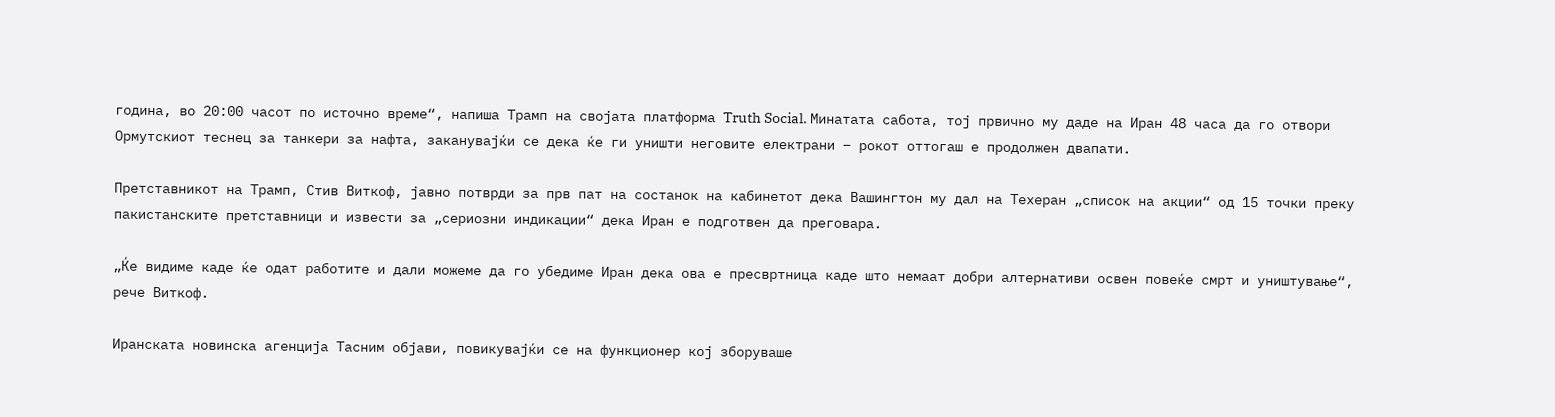година, во 20:00 часот по источно време“, напиша Трамп на својата платформа Truth Social. Минатата сабота, тој првично му даде на Иран 48 часа да го отвори Ормутскиот теснец за танкери за нафта, заканувајќи се дека ќе ги уништи неговите електрани – рокот оттогаш е продолжен двапати.

Претставникот на Трамп, Стив Виткоф, јавно потврди за прв пат на состанок на кабинетот дека Вашингтон му дал на Техеран „список на акции“ од 15 точки преку пакистанските претставници и извести за „сериозни индикации“ дека Иран е подготвен да преговара.

„Ќе видиме каде ќе одат работите и дали можеме да го убедиме Иран дека ова е пресвртница каде што немаат добри алтернативи освен повеќе смрт и уништување“, рече Виткоф.

Иранската новинска агенција Тасним објави, повикувајќи се на функционер кој зборуваше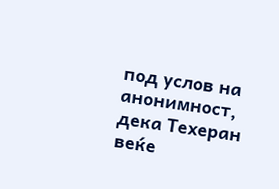под услов на анонимност, дека Техеран веќе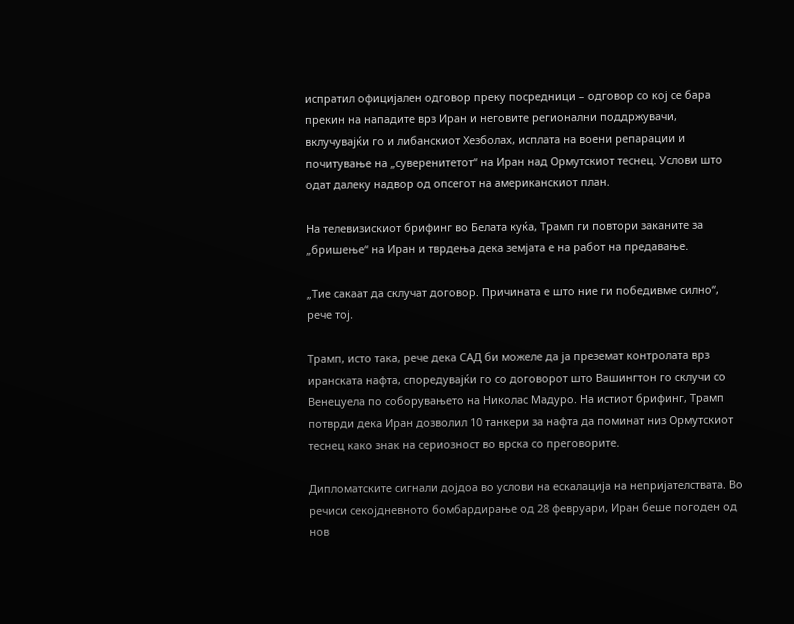испратил официјален одговор преку посредници – одговор со кој се бара прекин на нападите врз Иран и неговите регионални поддржувачи, вклучувајќи го и либанскиот Хезболах, исплата на воени репарации и почитување на „суверенитетот“ на Иран над Ормутскиот теснец. Услови што одат далеку надвор од опсегот на американскиот план.

На телевизискиот брифинг во Белата куќа, Трамп ги повтори заканите за „бришење“ на Иран и тврдења дека земјата е на работ на предавање.

„Тие сакаат да склучат договор. Причината е што ние ги победивме силно“, рече тој.

Трамп, исто така, рече дека САД би можеле да ја преземат контролата врз иранската нафта, споредувајќи го со договорот што Вашингтон го склучи со Венецуела по соборувањето на Николас Мадуро. На истиот брифинг, Трамп потврди дека Иран дозволил 10 танкери за нафта да поминат низ Ормутскиот теснец како знак на сериозност во врска со преговорите.

Дипломатските сигнали дојдоа во услови на ескалација на непријателствата. Во речиси секојдневното бомбардирање од 28 февруари, Иран беше погоден од нов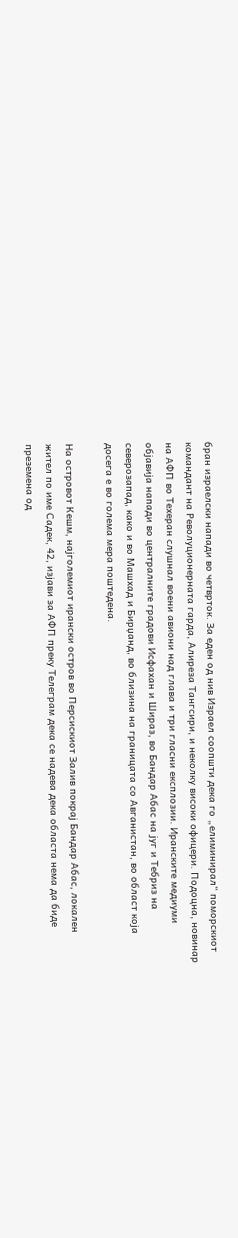бран израелски напади во четврток. За еден од нив Израел соопшти дека го „елиминирал“ поморскиот командант на Револуционерната гарда, Алиреза Тангсири, и неколку високи офицери. Подоцна, новинар на АФП во Техеран слушнал воени авиони над глава и три гласни експлозии. Иранските медиуми објавија напади во централните градови Исфахан и Шираз, во Бандар Абас на југ и Тебриз на северозапад, како и во Машхад и Бирџанд, во близина на границата со Авганистан, во област која досега е во голема мера поштедена.

На островот Кешм, најголемиот ирански остров во Персискиот Залив покрај Бандар Абас, локален жител по име Садек, 42, изјави за АФП преку Телеграм дека се надева дека областа нема да биде преземена од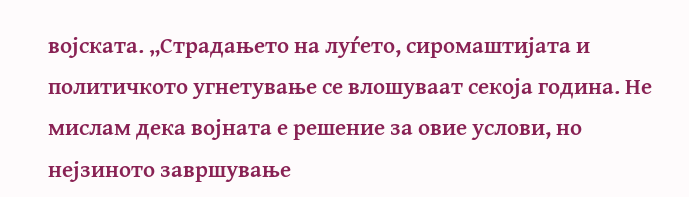војската. „Страдањето на луѓето, сиромаштијата и политичкото угнетување се влошуваат секоја година. Не мислам дека војната е решение за овие услови, но нејзиното завршување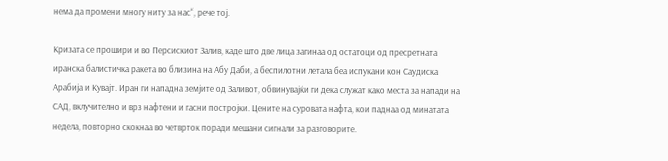нема да промени многу ниту за нас“, рече тој.

Кризата се прошири и во Персискиот Залив, каде што две лица загинаа од остатоци од пресретната иранска балистичка ракета во близина на Абу Даби, а беспилотни летала беа испукани кон Саудиска Арабија и Кувајт. Иран ги нападна земјите од Заливот, обвинувајќи ги дека служат како места за напади на САД, вклучително и врз нафтени и гасни постројки. Цените на суровата нафта, кои паднаа од минатата недела, повторно скокнаа во четврток поради мешани сигнали за разговорите.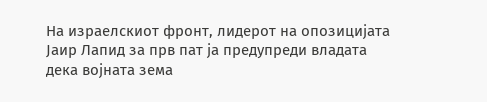На израелскиот фронт, лидерот на опозицијата Јаир Лапид за прв пат ја предупреди владата дека војната зема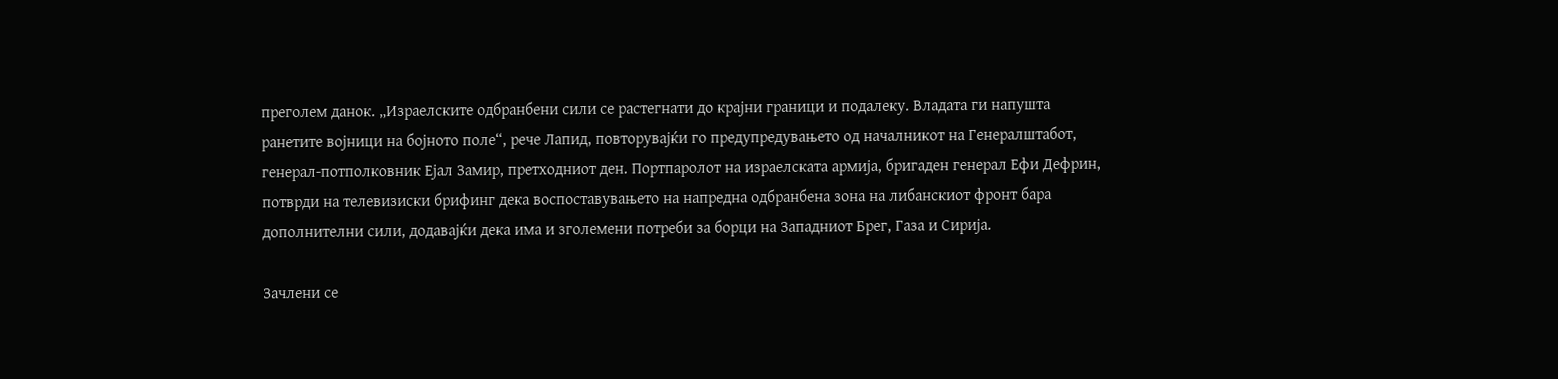преголем данок. „Израелските одбранбени сили се растегнати до крајни граници и подалеку. Владата ги напушта ранетите војници на бојното поле“, рече Лапид, повторувајќи го предупредувањето од началникот на Генералштабот, генерал-потполковник Ејал Замир, претходниот ден. Портпаролот на израелската армија, бригаден генерал Ефи Дефрин, потврди на телевизиски брифинг дека воспоставувањето на напредна одбранбена зона на либанскиот фронт бара дополнителни сили, додавајќи дека има и зголемени потреби за борци на Западниот Брег, Газа и Сирија.

Зачлени се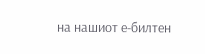на нашиот е-билтен